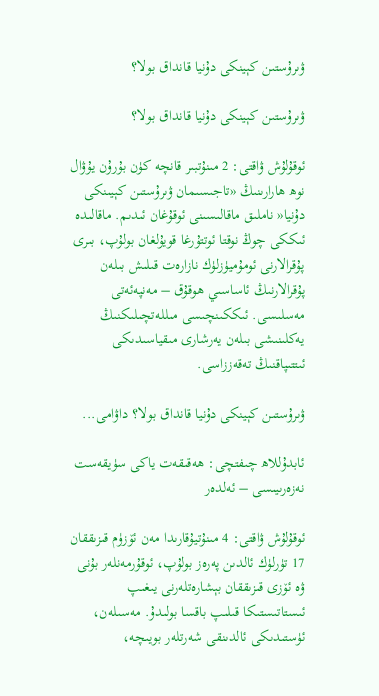ۋىرۇستىن كېينكى دۇنيا قانداق بولا؟

ۋىرۇستىن كېينكى دۇنيا قانداق بولا؟

ئوقۇلۇش ۋاقتى: 2 مىنۇتبىر قانچە كۈن بۇرۇن يۇۋال نوھ ھارارىنىڭ «تاجىسىمان ۋىرۇستىن كېيىنكى دۇنيا« ناملىق ماقالىسىنى ئوقۇغان ئىدىم. ماقالىدە ئىككى چوڭ نوقتا ئوتتۇرغا قويۇلغان بولۇپ، بىرى پۇقرالارنى ئومۇميۈزلۈك نازارەت قىلىش بىلەن پۇقرالارنىڭ ئاساسىي ھوقۇق – مەنپەئەتى مەسلىسى. ئىككىنچىسى مىللەتچىلىكنىڭ يەكلىنىشى بىلەن يەرشارى مىقياسىدىكى ئىتتىپاقنىڭ تەقەززاسى.

ۋىرۇستىن كېينكى دۇنيا قانداق بولا؟ داۋامى...

ئابدۇللاھ چىفتچى: ھەقىقەت ياكى سۈيقەست نەزەرىيىسى – ئەلدەر

ئوقۇلۇش ۋاقتى: 4 مىنۇتيۇقارىدا مەن ئۆزۈم قىزىققان 17 تۈرلۈك ئالدىن پەرەز بولۇپ، ئوقۇرمەنلەر بۇنى ۋە ئۆزى قىزىققان بېشارەتلەرنى يىغىپ ئىستاتىستىكا قىلىپ باقسا بولىدۇ. مەسىلەن، ئۈستىدىكى ئالدىنقى شەرتلەر بويىچە،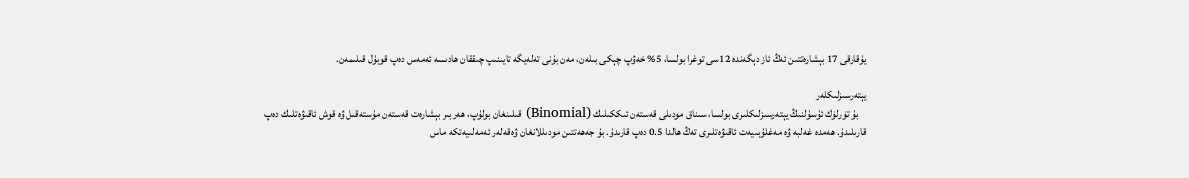يۇقارقى 17 بېشارەتتىن ئەڭ ئاز دېگەندە 12سى توغرا بولسا، 5% خەۋپ چېكى بىلەن، مەن بۇنى تەلەيگە تايىنىپ چىققان ھادىسە ئەمەس دەپ قوبۇل قىلىمەن.

يېتەرسىزلىكلەر
    بۇ تۈرلۈك ئۇسۇلنىڭ يېتەرسىزلىكلىرى بولسا، سىناق مودىلى قەستەن ئىككىلىك (Binomial) قىلىنغان بولۇپ، ھەربىر بېشارەت قەستەن مۇستەقىل ۋە قوش ئاقىۋەتلىك دەپ قارىلىدۇ. ھەمدە غەلبە ۋە مەغلۇبىيەت ئاقىۋەتلىرى تەڭ ھالدا 0.5 دەپ قارىدۇ. بۇ جەھەتتىن مودىللانغان ۋەقەلەر ئەمەلىيەتكە ماس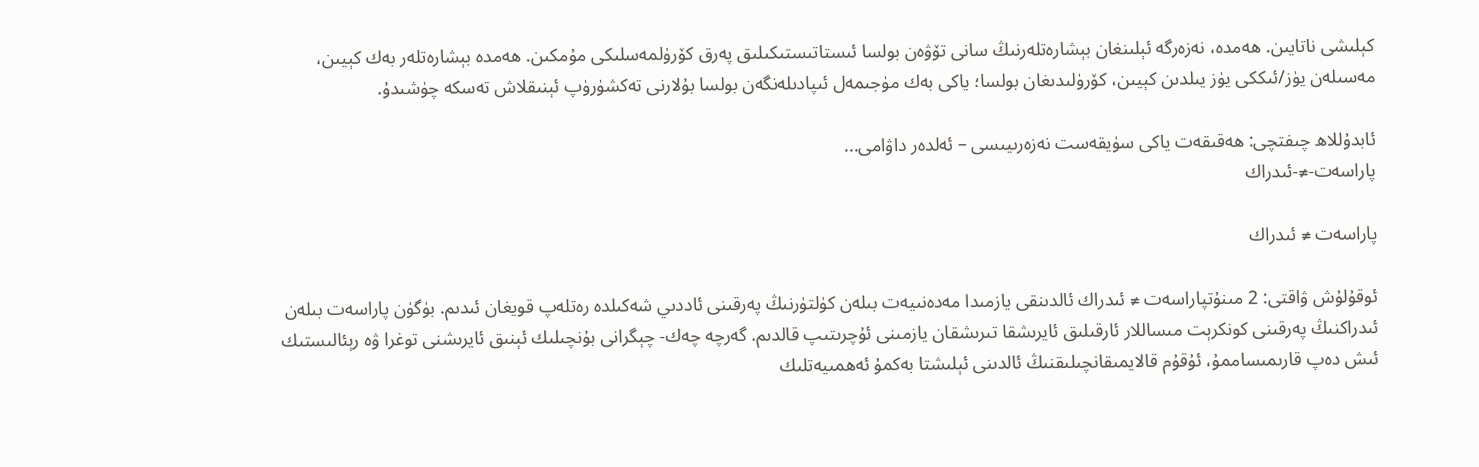كېلىشى ناتايىن. ھەمدە، نەزەرگە ئېلىنغان بېشارەتلەرنىڭ سانى تۆۋەن بولسا ئىستاتىستىكىلىق پەرق كۆرۈلمەسلىكى مۇمكىن. ھەمدە بېشارەتلەر بەك كېيىن، مەسىلەن يۈز/ئىككى يۈز يىلدىن كېيىن، كۆرۈلىدىغان بولسا؛ ياكى بەك مۈجىمەل ئىپادىلەنگەن بولسا بۇلارنى تەكشۈرۈپ ئېنىقلاش تەسكە چۈشىدۇ.

ئابدۇللاھ چىفتچى: ھەقىقەت ياكى سۈيقەست نەزەرىيىسى – ئەلدەر داۋامى...
پاراسەت-≠-ئىدراك

پاراسەت ≠ ئىدراك

ئوقۇلۇش ۋاقتى: 2 مىنۇتپاراسەت ≠ ئىدراك ئالدىنقى يازمىدا مەدەنىيەت بىلەن كۈلتۈرنىڭ پەرقىنى ئاددىي شەكىلدە رەتلەپ قويغان ئىدىم. بۈگۈن پاراسەت بىلەن ئىدراكنىڭ پەرقىنى كونكرېت مىساللار ئارقىلىق ئايرىشقا تىرىشقان يازمىنى ئۇچرىتىپ قالدىم. گەرچە چەك- چېگرانى بۇنچىلىك ئېنىق ئايرىشنى توغرا ۋە رېئالىستىك ئىش دەپ قارىمىساممۇ، ئۇقۇم قالايمىقانچىلىقنىڭ ئالدىنى ئېلىشتا بەكمۇ ئەھمىيەتلىك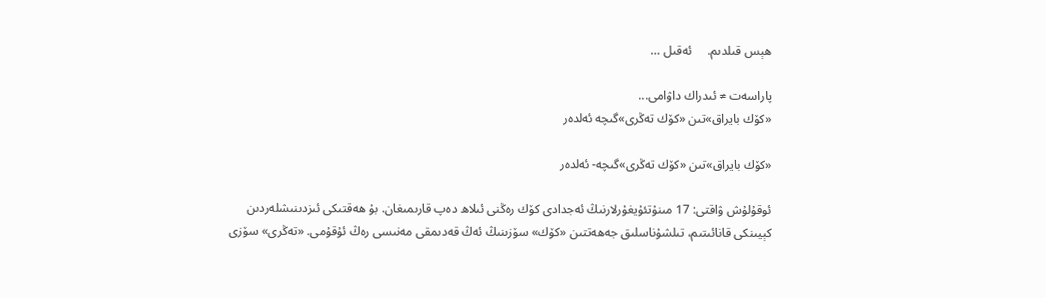ھېس قىلدىم.     ئەقىل …

پاراسەت ≠ ئىدراك داۋامى...
«كۆك بايراق»تىن «كۆك تەڭرى»گىچە ئەلدەر

«كۆك بايراق»تىن «كۆك تەڭرى»گىچە- ئەلدەر

ئوقۇلۇش ۋاقتى: 17 مىنۇتئۇيغۇرلارنىڭ ئەجدادى كۆك رەڭنى ئىلاھ دەپ قارىمىغان. بۇ ھەقتىكى ئىزدىنىشلەردىن كېيىنكى قانائىتىم، تىلشۇناسلىق جەھەتتىن «كۆك» سۆزىنىڭ ئەڭ قەدىمقى مەنىسى رەڭ ئۇقۇمى. «تەڭرى» سۆزى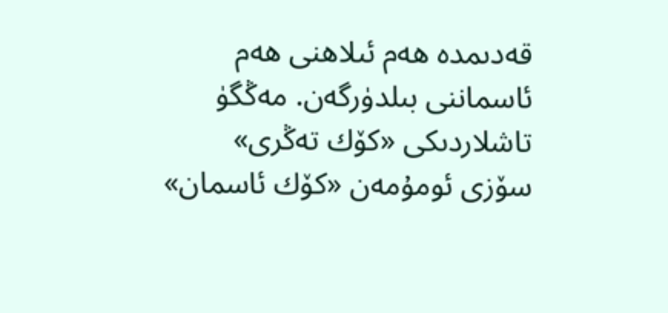قەدىمدە ھەم ئىلاھنى ھەم ئاسماننى بىلدۈرگەن. مەڭگۈ تاشلاردىكى «كۆك تەڭرى» سۆزى ئومۇمەن «كۆك ئاسمان»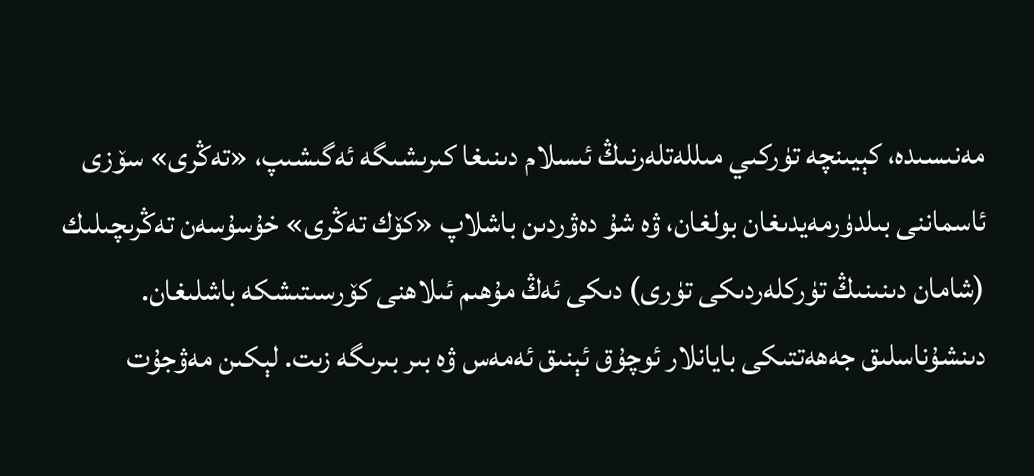مەنىسىدە، كېيىنچە تۈركىي مىللەتلەرنىڭ ئىسلام دىنىغا كىرىشىگە ئەگىشىپ، «تەڭرى» سۆزى ئاسماننى بىلدۈرمەيدىغان بولغان، ۋە شۇ دەۋردىن باشلاپ «كۆك تەڭرى» خۇسۇسەن تەڭرىچىلىك (شامان دىنىنىڭ تۈركلەردىكى تۈرى) دىكى ئەڭ مۇھىم ئىلاھنى كۆرسىتىشكە باشلىغان. دىنشۇناسلىق جەھەتتىكى بايانلار ئوچۇق ئېنىق ئەمەس ۋە بىر بىرىگە زىت. لېكىن مەۋجۇت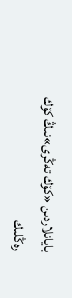بايانلاردىن «كۆك تەڭرى»نىڭ كۆك رەڭلىك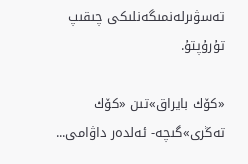تەسۋىرلەنمىگەنلىكى چىقىپ تۇرۇپتۇ.

«كۆك بايراق»تىن «كۆك تەڭرى»گىچە- ئەلدەر داۋامى...